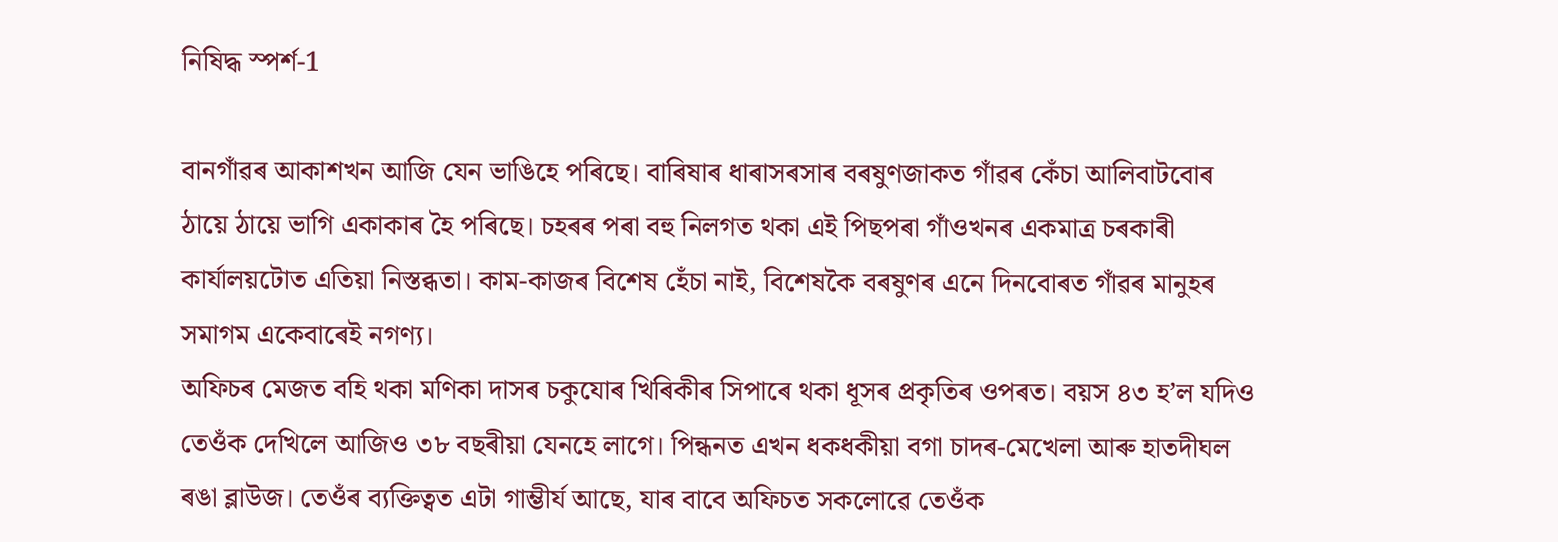নিষিদ্ধ স্পৰ্শ-1

বানগাঁৱৰ আকাশখন আজি যেন ভাঙিহে পৰিছে। বাৰিষাৰ ধাৰাসৰসাৰ বৰষুণজাকত গাঁৱৰ কেঁচা আলিবাটবোৰ ঠায়ে ঠায়ে ভাগি একাকাৰ হৈ পৰিছে। চহৰৰ পৰা বহু নিলগত থকা এই পিছপৰা গাঁওখনৰ একমাত্ৰ চৰকাৰী কাৰ্যালয়টোত এতিয়া নিস্তব্ধতা। কাম-কাজৰ বিশেষ হেঁচা নাই, বিশেষকৈ বৰষুণৰ এনে দিনবোৰত গাঁৱৰ মানুহৰ সমাগম একেবাৰেই নগণ্য।
অফিচৰ মেজত বহি থকা মণিকা দাসৰ চকুযোৰ খিৰিকীৰ সিপাৰে থকা ধূসৰ প্ৰকৃতিৰ ওপৰত। বয়স ৪৩ হ’ল যদিও তেওঁক দেখিলে আজিও ৩৮ বছৰীয়া যেনহে লাগে। পিন্ধনত এখন ধকধকীয়া বগা চাদৰ-মেখেলা আৰু হাতদীঘল ৰঙা ব্লাউজ। তেওঁৰ ব্যক্তিত্বত এটা গাম্ভীৰ্য আছে, যাৰ বাবে অফিচত সকলোৱে তেওঁক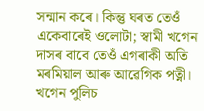সন্মান কৰে। কিন্তু ঘৰত তেওঁ একেবাৰেই ওলোটা; স্বামী খগেন দাসৰ বাবে তেওঁ এগৰাকী অতি মৰমিয়াল আৰু আৱেগিক পত্নী। খগেন পুলিচ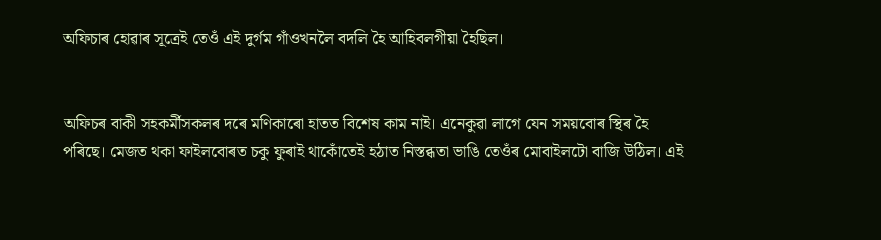অফিচাৰ হোৱাৰ সূত্ৰেই তেওঁ এই দুৰ্গম গাঁওখনলৈ বদলি হৈ আহিবলগীয়া হৈছিল।


অফিচৰ বাকী সহকৰ্মীসকলৰ দৰে মণিকাৰো হাতত বিশেষ কাম নাই। এনেকুৱা লাগে যেন সময়বোৰ স্থিৰ হৈ পৰিছে। মেজত থকা ফাইলবোৰত চকু ফুৰাই থাকোঁতেই হঠাত নিস্তব্ধতা ভাঙি তেওঁৰ মোবাইলটো বাজি উঠিল। এই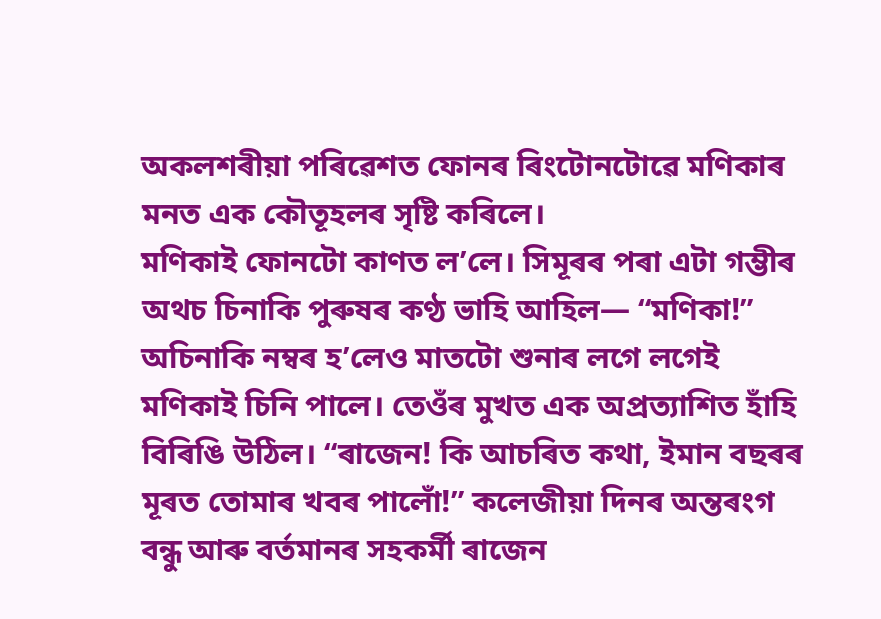অকলশৰীয়া পৰিৱেশত ফোনৰ ৰিংটোনটোৱে মণিকাৰ মনত এক কৌতূহলৰ সৃষ্টি কৰিলে।
মণিকাই ফোনটো কাণত ল’লে। সিমূৰৰ পৰা এটা গম্ভীৰ অথচ চিনাকি পুৰুষৰ কণ্ঠ ভাহি আহিল— “মণিকা!”
অচিনাকি নম্বৰ হ’লেও মাতটো শুনাৰ লগে লগেই মণিকাই চিনি পালে। তেওঁৰ মুখত এক অপ্ৰত্যাশিত হাঁহি বিৰিঙি উঠিল। “ৰাজেন! কি আচৰিত কথা, ইমান বছৰৰ মূৰত তোমাৰ খবৰ পালোঁ!” কলেজীয়া দিনৰ অন্তৰংগ বন্ধু আৰু বৰ্তমানৰ সহকৰ্মী ৰাজেন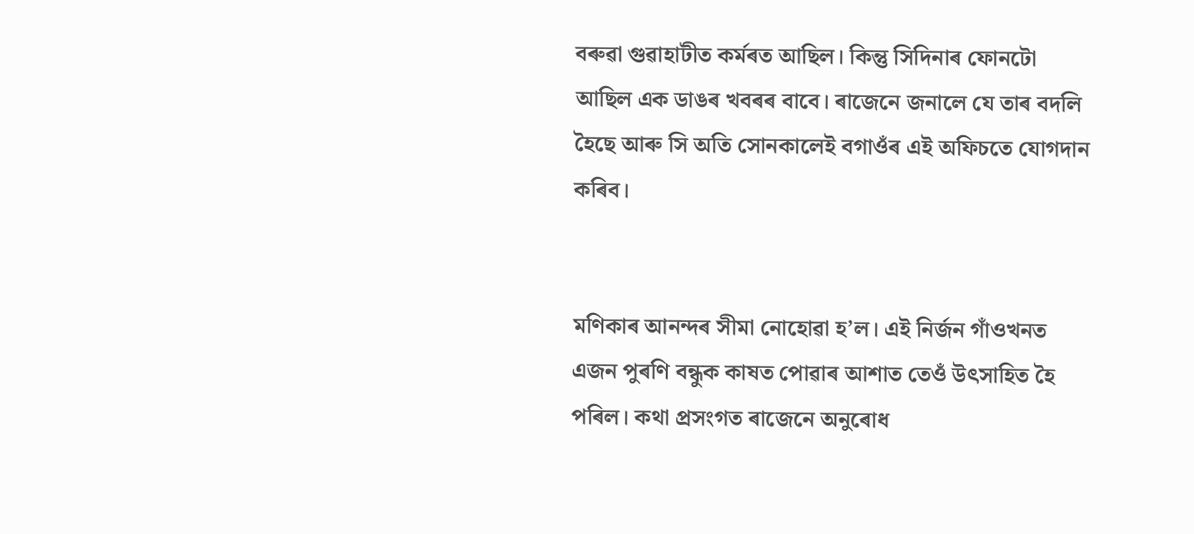বৰুৱা গুৱাহাটীত কৰ্মৰত আছিল। কিন্তু সিদিনাৰ ফোনটো আছিল এক ডাঙৰ খবৰৰ বাবে। ৰাজেনে জনালে যে তাৰ বদলি হৈছে আৰু সি অতি সোনকালেই বগাওঁৰ এই অফিচতে যোগদান কৰিব।


মণিকাৰ আনন্দৰ সীমা নোহোৱা হ’ল। এই নিৰ্জন গাঁওখনত এজন পুৰণি বন্ধুক কাষত পোৱাৰ আশাত তেওঁ উৎসাহিত হৈ পৰিল। কথা প্ৰসংগত ৰাজেনে অনুৰোধ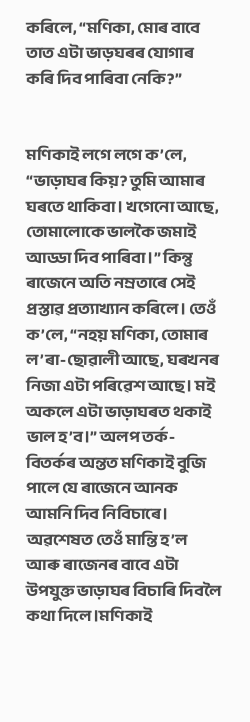কৰিলে, “মণিকা, মোৰ বাবে তাত এটা ভাড়ঘৰৰ যোগাৰ কৰি দিব পাৰিবা নেকি?”


মণিকাই লগে লগে ক’লে, “ভাড়াঘৰ কিয়? তুমি আমাৰ ঘৰতে থাকিবা। খগেনো আছে, তোমালোকে ভালকৈ জমাই আড্ডা দিব পাৰিবা।” কিন্তু ৰাজেনে অতি নম্ৰতাৰে সেই প্ৰস্তাৱ প্ৰত্যাখ্যান কৰিলে। তেওঁ ক’লে, “নহয় মণিকা, তোমাৰ ল’ৰা-ছোৱালী আছে, ঘৰখনৰ নিজা এটা পৰিৱেশ আছে। মই অকলে এটা ভাড়াঘৰত থকাই ভাল হ’ব।” অলপ তৰ্ক-বিতৰ্কৰ অন্তত মণিকাই বুজি পালে যে ৰাজেনে আনক আমনি দিব নিবিচাৰে। অৱশেষত তেওঁ মান্তি হ’ল আৰু ৰাজেনৰ বাবে এটা উপযুক্ত ভাড়াঘৰ বিচাৰি দিবলৈ কথা দিলে।মণিকাই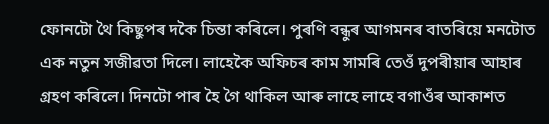ফোনটো থৈ কিছুপৰ দকৈ চিন্তা কৰিলে। পুৰণি বন্ধুৰ আগমনৰ বাতৰিয়ে মনটোত এক নতুন সজীৱতা দিলে। লাহেকৈ অফিচৰ কাম সামৰি তেওঁ দুপৰীয়াৰ আহাৰ গ্ৰহণ কৰিলে। দিনটো পাৰ হৈ গৈ থাকিল আৰু লাহে লাহে বগাওঁৰ আকাশত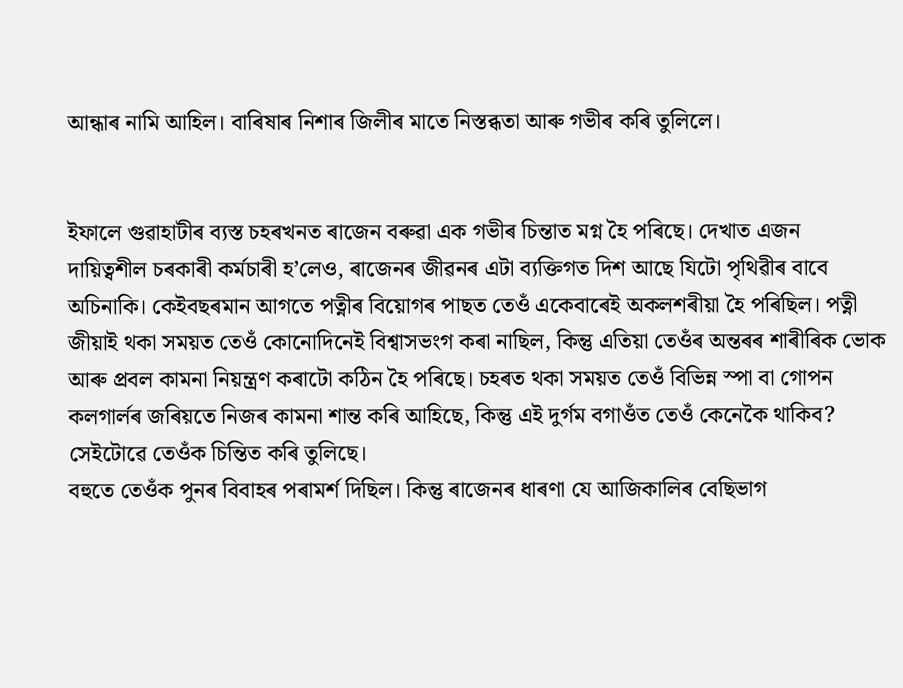আন্ধাৰ নামি আহিল। বাৰিষাৰ নিশাৰ জিলীৰ মাতে নিস্তব্ধতা আৰু গভীৰ কৰি তুলিলে।


ইফালে গুৱাহাটীৰ ব্যস্ত চহৰখনত ৰাজেন বৰুৱা এক গভীৰ চিন্তাত মগ্ন হৈ পৰিছে। দেখাত এজন দায়িত্বশীল চৰকাৰী কৰ্মচাৰী হ’লেও, ৰাজেনৰ জীৱনৰ এটা ব্যক্তিগত দিশ আছে যিটো পৃথিৱীৰ বাবে অচিনাকি। কেইবছৰমান আগতে পত্নীৰ বিয়োগৰ পাছত তেওঁ একেবাৰেই অকলশৰীয়া হৈ পৰিছিল। পত্নী জীয়াই থকা সময়ত তেওঁ কোনোদিনেই বিশ্বাসভংগ কৰা নাছিল, কিন্তু এতিয়া তেওঁৰ অন্তৰৰ শাৰীৰিক ভোক আৰু প্ৰবল কামনা নিয়ন্ত্ৰণ কৰাটো কঠিন হৈ পৰিছে। চহৰত থকা সময়ত তেওঁ বিভিন্ন স্পা বা গোপন কলগাৰ্লৰ জৰিয়তে নিজৰ কামনা শান্ত কৰি আহিছে, কিন্তু এই দুৰ্গম বগাওঁত তেওঁ কেনেকৈ থাকিব? সেইটোৱে তেওঁক চিন্তিত কৰি তুলিছে।
বহুতে তেওঁক পুনৰ বিবাহৰ পৰামৰ্শ দিছিল। কিন্তু ৰাজেনৰ ধাৰণা যে আজিকালিৰ বেছিভাগ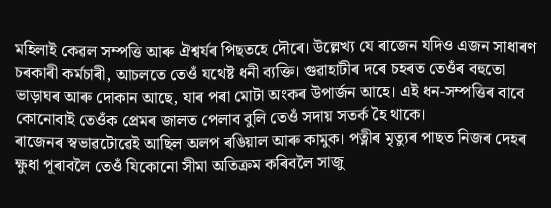মহিলাই কেৱল সম্পত্তি আৰু ঐশ্বৰ্যৰ পিছতহে দৌৰে। উল্লেখ্য যে ৰাজেন যদিও এজন সাধাৰণ চৰকাৰী কৰ্মচাৰী, আচলতে তেওঁ যথেষ্ট ধনী ব্যক্তি। গুৱাহাটীৰ দৰে চহৰত তেওঁৰ বহুতো ভাড়াঘৰ আৰু দোকান আছে, যাৰ পৰা মোটা অংকৰ উপাৰ্জন আহে। এই ধন-সম্পত্তিৰ বাবে কোনোবাই তেওঁক প্ৰেমৰ জালত পেলাব বুলি তেওঁ সদায় সতৰ্ক হৈ থাকে।
ৰাজেনৰ স্বভাৱটোৱেই আছিল অলপ ৰঙিয়াল আৰু কামুক। পত্নীৰ মৃত্যুৰ পাছত নিজৰ দেহৰ ক্ষুধা পূৰাবলৈ তেওঁ যিকোনো সীমা অতিক্ৰম কৰিবলৈ সাজু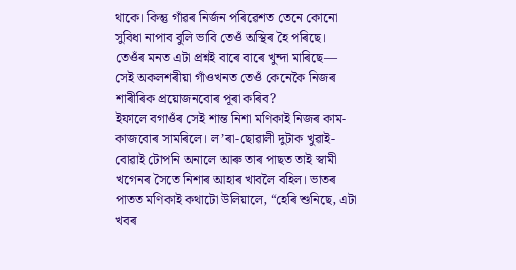থাকে। কিন্তু গাঁৱৰ নিৰ্জন পৰিৱেশত তেনে কোনো সুবিধা নাপাব বুলি ভাবি তেওঁ অস্থিৰ হৈ পৰিছে। তেওঁৰ মনত এটা প্ৰশ্নই বাৰে বাৰে খুন্দা মাৰিছে— সেই অকলশৰীয়া গাঁওখনত তেওঁ কেনেকৈ নিজৰ শাৰীৰিক প্ৰয়োজনবোৰ পূৰা কৰিব?
ইফালে বগাওঁৰ সেই শান্ত নিশা মণিকাই নিজৰ কাম-কাজবোৰ সামৰিলে। ল’ৰা-ছোৱালী দুটাক খুৱাই-বোৱাই টোপনি অনালে আৰু তাৰ পাছত তাই স্বামী খগেনৰ সৈতে নিশাৰ আহাৰ খাবলৈ বহিল। ভাতৰ পাতত মণিকাই কথাটো উলিয়ালে, “হেৰি শুনিছে, এটা খবৰ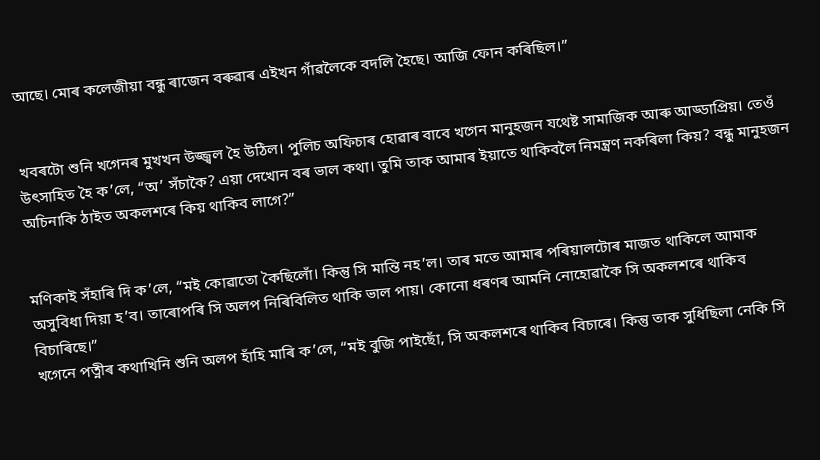আছে। মোৰ কলেজীয়া বন্ধু ৰাজেন বৰুৱাৰ এইখন গাঁৱলৈকে বদলি হৈছে। আজি ফোন কৰিছিল।”


খবৰটো শুনি খগেনৰ মুখখন উজ্জ্বল হৈ উঠিল। পুলিচ অফিচাৰ হোৱাৰ বাবে খগেন মানুহজন যথেষ্ট সামাজিক আৰু আড্ডাপ্ৰিয়। তেওঁ উৎসাহিত হৈ ক’লে, “অ’ সঁচাকৈ? এয়া দেখোন বৰ ভাল কথা। তুমি তাক আমাৰ ইয়াতে থাকিবলৈ নিমন্ত্ৰণ নকৰিলা কিয়? বন্ধু মানুহজন অচিনাকি ঠাইত অকলশৰে কিয় থাকিব লাগে?”


মণিকাই সঁহাৰি দি ক’লে, “মই কোৱাতো কৈছিলোঁ। কিন্তু সি মান্তি নহ’ল। তাৰ মতে আমাৰ পৰিয়ালটোৰ মাজত থাকিলে আমাক অসুবিধা দিয়া হ’ব। তাৰোপৰি সি অলপ নিৰিবিলিত থাকি ভাল পায়। কোনো ধৰণৰ আমনি নোহোৱাকৈ সি অকলশৰে থাকিব বিচাৰিছে।”
খগেনে পত্নীৰ কথাখিনি শুনি অলপ হাঁহি মাৰি ক’লে, “মই বুজি পাইছোঁ, সি অকলশৰে থাকিব বিচাৰে। কিন্তু তাক সুধিছিলা নেকি সি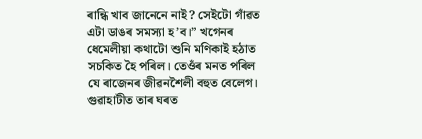ৰান্ধি খাব জানেনে নাই? সেইটো গাঁৱত এটা ডাঙৰ সমস্যা হ’ব।” খগেনৰ ধেমেলীয়া কথাটো শুনি মণিকাই হঠাত সচকিত হৈ পৰিল। তেওঁৰ মনত পৰিল যে ৰাজেনৰ জীৱনশৈলী বহুত বেলেগ। গুৱাহাটীত তাৰ ঘৰত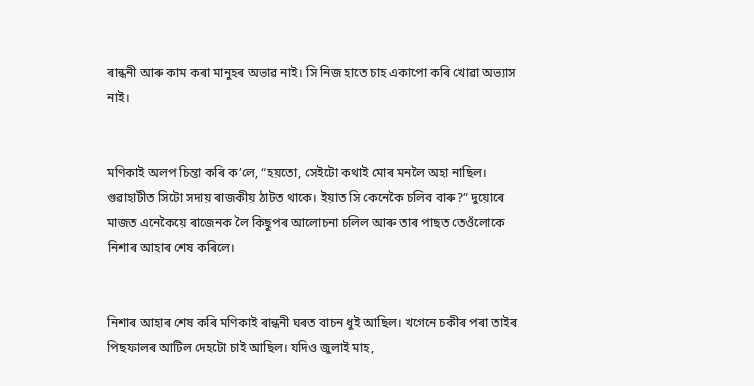ৰান্ধনী আৰু কাম কৰা মানুহৰ অভাৱ নাই। সি নিজ হাতে চাহ একাপো কৰি খোৱা অভ্যাস নাই।


মণিকাই অলপ চিন্তা কৰি ক’লে, “হয়তো, সেইটো কথাই মোৰ মনলৈ অহা নাছিল। গুৱাহাটীত সিটো সদায় ৰাজকীয় ঠাটত থাকে। ইয়াত সি কেনেকৈ চলিব বাৰু?” দুয়োৰে মাজত এনেকৈয়ে ৰাজেনক লৈ কিছুপৰ আলোচনা চলিল আৰু তাৰ পাছত তেওঁলোকে নিশাৰ আহাৰ শেষ কৰিলে।


নিশাৰ আহাৰ শেষ কৰি মণিকাই ৰান্ধনী ঘৰত বাচন ধুই আছিল। খগেনে চকীৰ পৰা তাইৰ পিছফালৰ আটিল দেহটো চাই আছিল। যদিও জুলাই মাহ,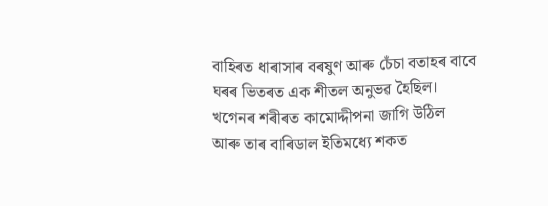বাহিৰত ধাৰাসাৰ বৰষুণ আৰু চেঁচা বতাহৰ বাবে ঘৰৰ ভিতৰত এক শীতল অনুভৱ হৈছিল। খগেনৰ শৰীৰত কামোদ্দীপনা জাগি উঠিল আৰু তাৰ বাৰিডাল ইতিমধ্যে শকত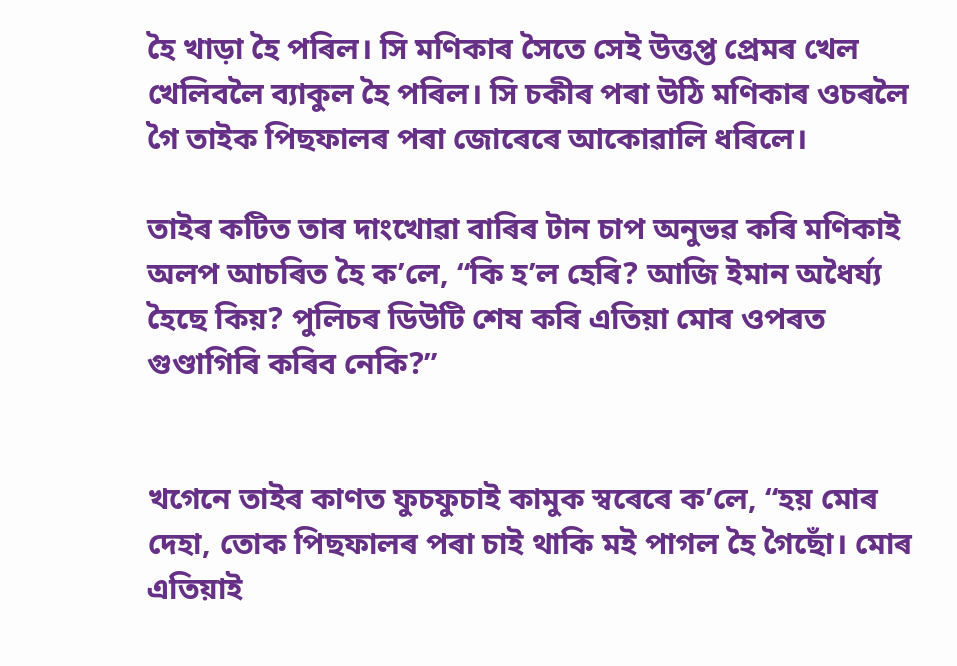হৈ খাড়া হৈ পৰিল। সি মণিকাৰ সৈতে সেই উত্তপ্ত প্ৰেমৰ খেল খেলিবলৈ ব্যাকুল হৈ পৰিল। সি চকীৰ পৰা উঠি মণিকাৰ ওচৰলৈ গৈ তাইক পিছফালৰ পৰা জোৰেৰে আকোৱালি ধৰিলে।

তাইৰ কটিত তাৰ দাংখোৱা বাৰিৰ টান চাপ অনুভৱ কৰি মণিকাই অলপ আচৰিত হৈ ক’লে, “কি হ’ল হেৰি? আজি ইমান অধৈৰ্য্য হৈছে কিয়? পুলিচৰ ডিউটি শেষ কৰি এতিয়া মোৰ ওপৰত গুণ্ডাগিৰি কৰিব নেকি?”


খগেনে তাইৰ কাণত ফুচফুচাই কামুক স্বৰেৰে ক’লে, “হয় মোৰ দেহা, তোক পিছফালৰ পৰা চাই থাকি মই পাগল হৈ গৈছোঁ। মোৰ এতিয়াই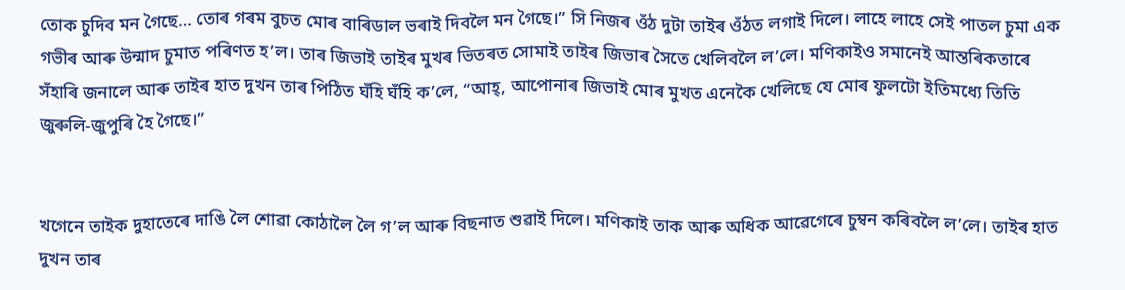তোক চুদিব মন গৈছে… তোৰ গৰম বুচত মোৰ বাৰিডাল ভৰাই দিবলৈ মন গৈছে।” সি নিজৰ ওঁঠ দুটা তাইৰ ওঁঠত লগাই দিলে। লাহে লাহে সেই পাতল চুমা এক গভীৰ আৰু উন্মাদ চুমাত পৰিণত হ’ল। তাৰ জিভাই তাইৰ মুখৰ ভিতৰত সোমাই তাইৰ জিভাৰ সৈতে খেলিবলৈ ল’লে। মণিকাইও সমানেই আন্তৰিকতাৰে সঁহাৰি জনালে আৰু তাইৰ হাত দুখন তাৰ পিঠিত ঘঁহি ঘঁহি ক’লে, “আহ্, আপোনাৰ জিভাই মোৰ মুখত এনেকৈ খেলিছে যে মোৰ ফুলটো ইতিমধ্যে তিতি জুৰুলি-জুপুৰি হৈ গৈছে।”


খগেনে তাইক দুহাতেৰে দাঙি লৈ শোৱা কোঠালৈ লৈ গ’ল আৰু বিছনাত শুৱাই দিলে। মণিকাই তাক আৰু অধিক আৱেগেৰে চুম্বন কৰিবলৈ ল’লে। তাইৰ হাত দুখন তাৰ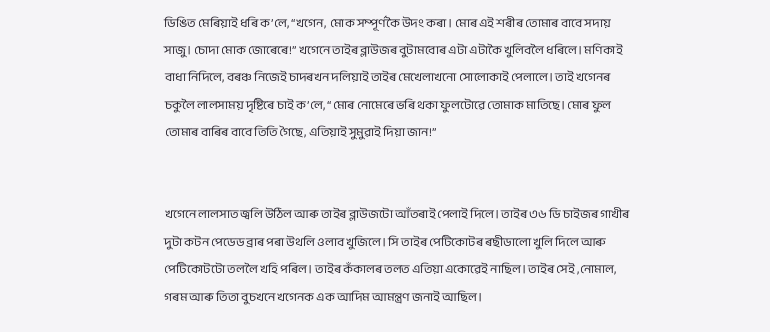ডিঙিত মেৰিয়াই ধৰি ক’লে, “খগেন, মোক সম্পূৰ্ণকৈ উদং কৰা। মোৰ এই শৰীৰ তোমাৰ বাবে সদায় সাজু। চোদা মোক জোৰেৰে!” খগেনে তাইৰ ব্লাউজৰ বুটামবোৰ এটা এটাকৈ খুলিবলৈ ধৰিলে। মণিকাই বাধা নিদিলে, বৰঞ্চ নিজেই চাদৰখন দলিয়াই তাইৰ মেখেলাখনো সোলোকাই পেলালে। তাই খগেনৰ চকুলৈ লালসাময় দৃষ্টিৰে চাই ক’লে, “মোৰ নোমেৰে ভৰি থকা ফুলটোৱে তোমাক মাতিছে। মোৰ ফুল তোমাৰ বাৰিৰ বাবে তিতি গৈছে, এতিয়াই সুমুৱাই দিয়া জান!”


খগেনে লালসাত জ্বলি উঠিল আৰু তাইৰ ব্লাউজটো আঁতৰাই পেলাই দিলে। তাইৰ ৩৬ ডি চাইজৰ গাখীৰ দুটা কটন পেডেড ব্ৰাৰ পৰা উথলি ওলাব খুজিলে। সি তাইৰ পেটিকোটৰ ৰছীডালো খুলি দিলে আৰু পেটিকোটটো তললৈ খহি পৰিল। তাইৰ কঁকালৰ তলত এতিয়া একোৱেই নাছিল। তাইৰ সেই ,নোমাল, গৰম আৰু তিতা বুচখনে খগেনক এক আদিম আমন্ত্ৰণ জনাই আছিল।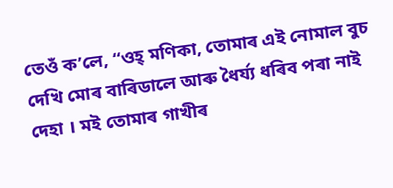তেওঁ ক’লে, “ওহ্ মণিকা, তোমাৰ এই নোমাল বুচ দেখি মোৰ বাৰিডালে আৰু ধৈৰ্য্য ধৰিব পৰা নাই দেহা । মই তোমাৰ গাখীৰ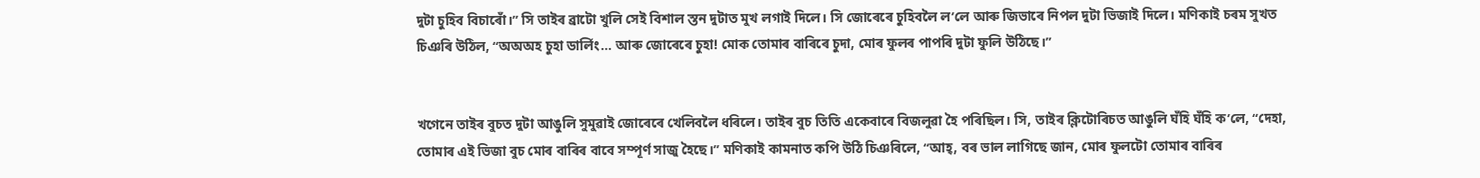দুটা চুহিব বিচাৰোঁ।” সি তাইৰ ব্ৰাটো খুলি সেই বিশাল স্তন দুটাত মুখ লগাই দিলে। সি জোৰেৰে চুহিবলৈ ল’লে আৰু জিভাৰে নিপল দুটা ভিজাই দিলে। মণিকাই চৰম সুখত চিঞৰি উঠিল, “অঅঅহ চুহা ডাৰ্লিং… আৰু জোৰেৰে চুহা! মোক তোমাৰ বাৰিৰে চুদা, মোৰ ফুলৰ পাপৰি দুটা ফুলি উঠিছে।”


খগেনে তাইৰ বুচত দুটা আঙুলি সুমুৱাই জোৰেৰে খেলিবলৈ ধৰিলে। তাইৰ বুচ তিতি একেবাৰে বিজলুৱা হৈ পৰিছিল। সি, তাইৰ ক্লিটোৰিচত আঙুলি ঘঁহি ঘঁহি ক’লে, “দেহা, তোমাৰ এই ভিজা বুচ মোৰ বাৰিৰ বাবে সম্পূৰ্ণ সাজু হৈছে।” মণিকাই কামনাত কপি উঠি চিঞৰিলে, “আহ্, বৰ ভাল লাগিছে জান, মোৰ ফুলটো তোমাৰ বাৰিৰ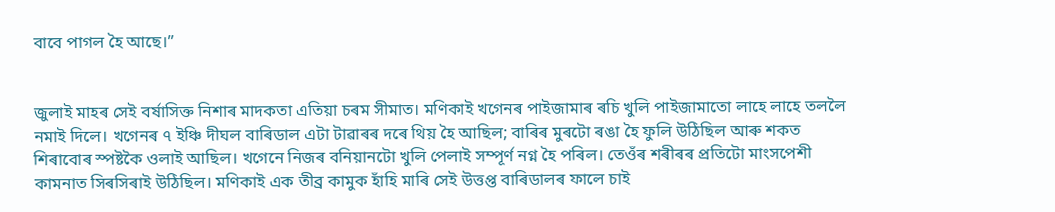বাবে পাগল হৈ আছে।”


জুলাই মাহৰ সেই বৰ্ষাসিক্ত নিশাৰ মাদকতা এতিয়া চৰম সীমাত। মণিকাই খগেনৰ পাইজামাৰ ৰচি খুলি পাইজামাতো লাহে লাহে তললৈ নমাই দিলে। খগেনৰ ৭ ইঞ্চি দীঘল বাৰিডাল এটা টাৱাৰৰ দৰে থিয় হৈ আছিল; বাৰিৰ মুৰটো ৰঙা হৈ ফুলি উঠিছিল আৰু শকত শিৰাবোৰ স্পষ্টকৈ ওলাই আছিল। খগেনে নিজৰ বনিয়ানটো খুলি পেলাই সম্পূৰ্ণ নগ্ন হৈ পৰিল। তেওঁৰ শৰীৰৰ প্ৰতিটো মাংসপেশী কামনাত সিৰসিৰাই উঠিছিল। মণিকাই এক তীব্ৰ কামুক হাঁহি মাৰি সেই উত্তপ্ত বাৰিডালৰ ফালে চাই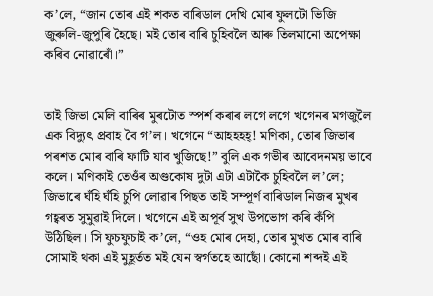ক’লে, “জান তোৰ এই শকত বাৰিডাল দেখি মোৰ ফুলটো ভিজি জুৰুলি-জুপুৰি হৈছে। মই তোৰ বাৰি চুহিবলৈ আৰু তিলমানো অপেক্ষা কৰিব নোৱাৰোঁ।”


তাই জিভা মেলি বাৰিৰ মুৰটোত স্পৰ্শ কৰাৰ লগে লগে খগেনৰ মগজুলৈ এক বিদ্যুৎ প্ৰবাহ বৈ গ’ল। খগেনে “আহহহহ্! মণিকা, তোৰ জিভাৰ পৰশত মোৰ বাৰি ফাটি যাব খুজিছে!” বুলি এক গভীৰ আবেদনময় ভাবে কলে। মণিকাই তেওঁৰ অণ্ডকোষ দুটা এটা এটাকৈ চুহিবলৈ ল’লে; জিভাৰে ঘঁহি ঘঁহি চুপি লোৱাৰ পিছত তাই সম্পূৰ্ণ বাৰিডাল নিজৰ মুখৰ গহ্বৰত সুমুৱাই দিলে। খগেনে এই অপূৰ্ব সুখ উপভোগ কৰি কঁপি উঠিছিল। সি ফুচফুচাই ক’লে, “ওহ মোৰ দেহা, তোৰ মুখত মোৰ বাৰি সোমাই থকা এই মুহূৰ্তত মই যেন স্বৰ্গতহে আছোঁ। কোনো শব্দই এই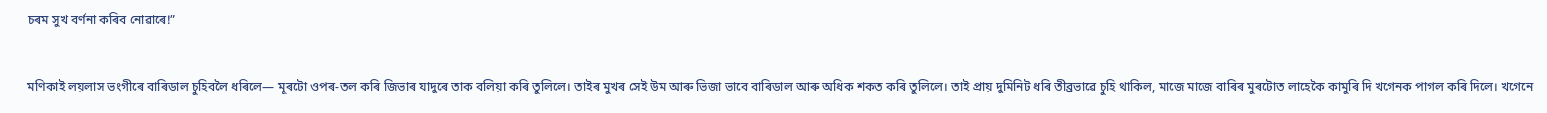চৰম সুখ বৰ্ণনা কৰিব নোৱাৰে!”


মণিকাই লয়লাস ভংগীৰে বাৰিডাল চুহিবলৈ ধৰিলে— মূৰটো ওপৰ-তল কৰি জিভাৰ যাদুৰে তাক বলিয়া কৰি তুলিলে। তাইৰ মুখৰ সেই উম আৰু ভিজা ভাবে বাৰিডাল আৰু অধিক শকত কৰি তুলিলে। তাই প্ৰায় দুমিনিট ধৰি তীব্ৰভাৱে চুহি থাকিল, মাজে মাজে বাৰিৰ মুৰটোত লাহেকৈ কামুৰি দি খগেনক পাগল কৰি দিলে। খগেনে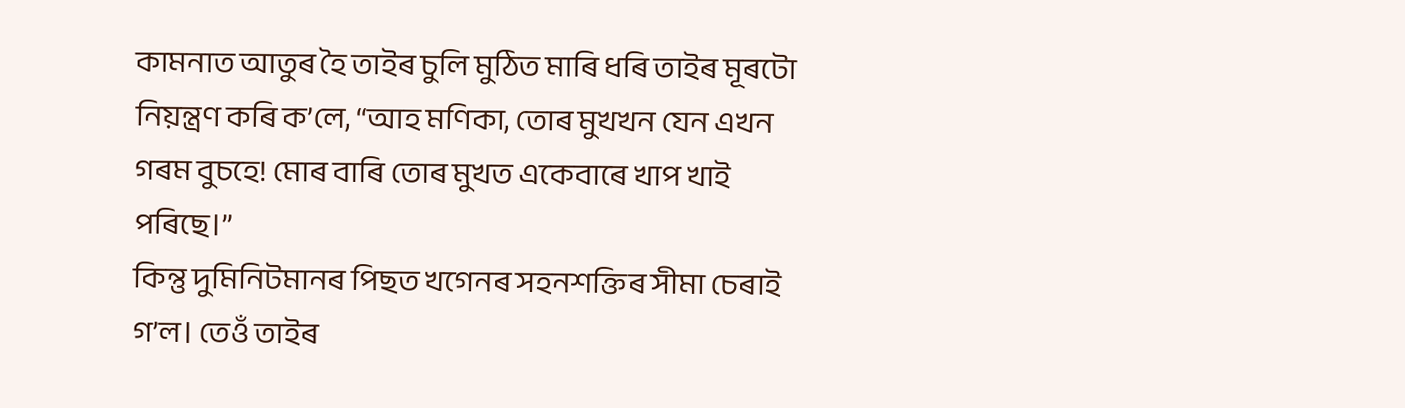কামনাত আতুৰ হৈ তাইৰ চুলি মুঠিত মাৰি ধৰি তাইৰ মূৰটো নিয়ন্ত্ৰণ কৰি ক’লে, “আহ মণিকা, তোৰ মুখখন যেন এখন গৰম বুচহে! মোৰ বাৰি তোৰ মুখত একেবাৰে খাপ খাই পৰিছে।”
কিন্তু দুমিনিটমানৰ পিছত খগেনৰ সহনশক্তিৰ সীমা চেৰাই গ’ল। তেওঁ তাইৰ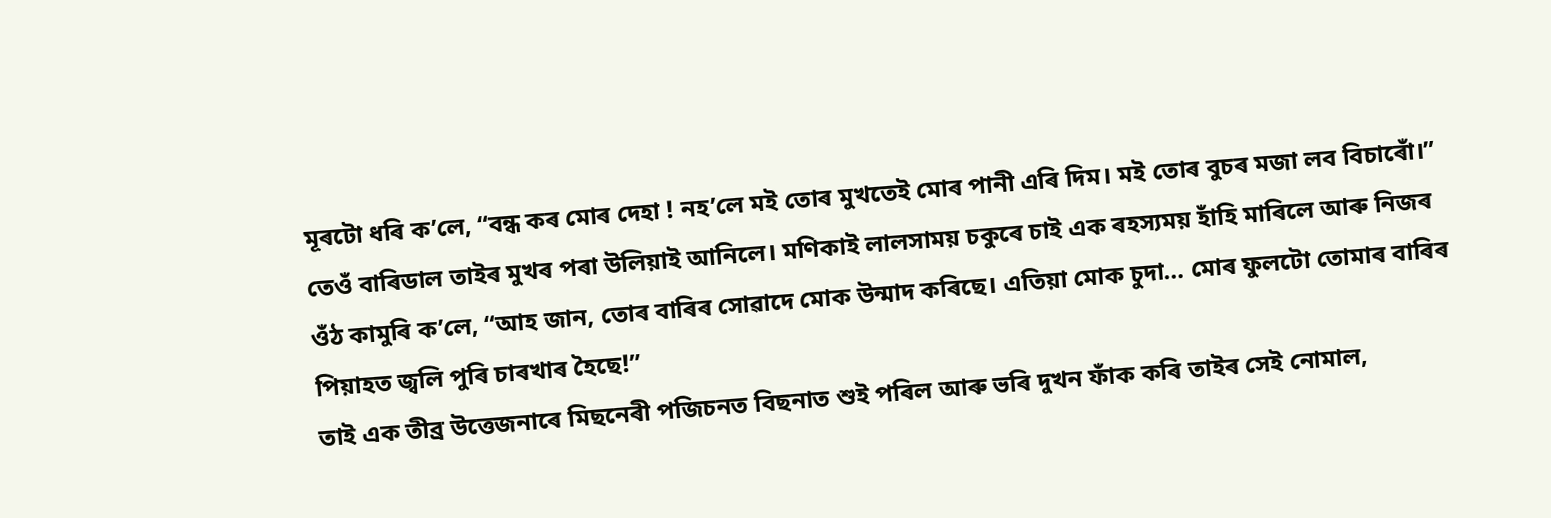মূৰটো ধৰি ক’লে, “বন্ধ কৰ মোৰ দেহা ! নহ’লে মই তোৰ মুখতেই মোৰ পানী এৰি দিম। মই তোৰ বুচৰ মজা লব বিচাৰোঁ।” তেওঁ বাৰিডাল তাইৰ মুখৰ পৰা উলিয়াই আনিলে। মণিকাই লালসাময় চকুৰে চাই এক ৰহস্যময় হাঁহি মাৰিলে আৰু নিজৰ ওঁঠ কামুৰি ক’লে, “আহ জান, তোৰ বাৰিৰ সোৱাদে মোক উন্মাদ কৰিছে। এতিয়া মোক চুদা… মোৰ ফুলটো তোমাৰ বাৰিৰ পিয়াহত জ্বলি পুৰি চাৰখাৰ হৈছে!”
তাই এক তীব্ৰ উত্তেজনাৰে মিছনেৰী পজিচনত বিছনাত শুই পৰিল আৰু ভৰি দুখন ফাঁক কৰি তাইৰ সেই নোমাল,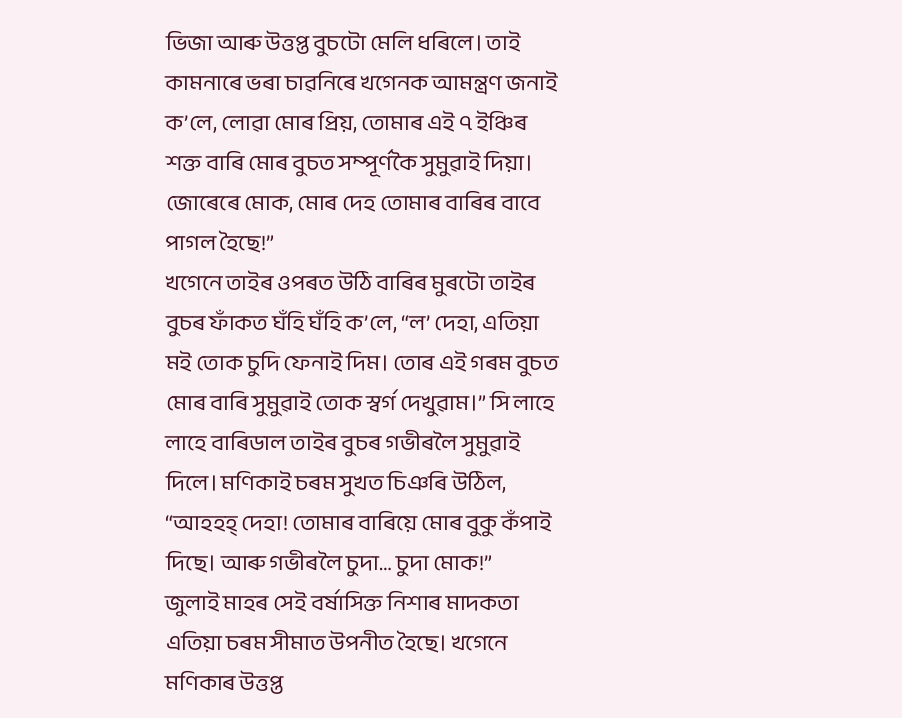ভিজা আৰু উত্তপ্ত বুচটো মেলি ধৰিলে। তাই কামনাৰে ভৰা চাৱনিৰে খগেনক আমন্ত্ৰণ জনাই ক’লে, লোৱা মোৰ প্ৰিয়, তোমাৰ এই ৭ ইঞ্চিৰ শক্ত বাৰি মোৰ বুচত সম্পূৰ্ণকৈ সুমুৱাই দিয়া। জোৰেৰে মোক, মোৰ দেহ তোমাৰ বাৰিৰ বাবে পাগল হৈছে!”
খগেনে তাইৰ ওপৰত উঠি বাৰিৰ মুৰটো তাইৰ বুচৰ ফাঁকত ঘঁহি ঘঁহি ক’লে, “ল’ দেহা, এতিয়া মই তোক চুদি ফেনাই দিম। তোৰ এই গৰম বুচত মোৰ বাৰি সুমুৱাই তোক স্বৰ্গ দেখুৱাম।” সি লাহে লাহে বাৰিডাল তাইৰ বুচৰ গভীৰলৈ সুমুৱাই দিলে। মণিকাই চৰম সুখত চিঞৰি উঠিল, “আহহহ্ দেহা! তোমাৰ বাৰিয়ে মোৰ বুকু কঁপাই দিছে। আৰু গভীৰলৈ চুদা… চুদা মোক!”
জুলাই মাহৰ সেই বৰ্ষাসিক্ত নিশাৰ মাদকতা এতিয়া চৰম সীমাত উপনীত হৈছে। খগেনে মণিকাৰ উত্তপ্ত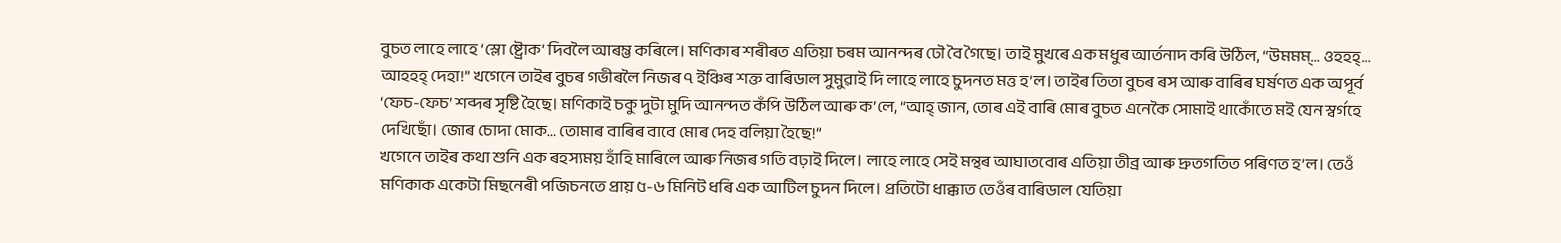বুচত লাহে লাহে ‘স্লো ষ্ট্ৰোক’ দিবলৈ আৰম্ভ কৰিলে। মণিকাৰ শৰীৰত এতিয়া চৰম আনন্দৰ ঢৌ বৈ গৈছে। তাই মুখৰে এক মধুৰ আৰ্তনাদ কৰি উঠিল, “উমমম্… ওহহহ্… আহহহ্ দেহা!” খগেনে তাইৰ বুচৰ গভীৰলৈ নিজৰ ৭ ইঞ্চিৰ শক্ত বাৰিডাল সুমুৱাই দি লাহে লাহে চুদনত মত্ত হ’ল। তাইৰ তিতা বুচৰ ৰস আৰু বাৰিৰ ঘৰ্ষণত এক অপূৰ্ব ‘ফেচ-ফেচ’ শব্দৰ সৃষ্টি হৈছে। মণিকাই চকু দুটা মুদি আনন্দত কঁপি উঠিল আৰু ক’লে, “আহ্ জান, তোৰ এই বাৰি মোৰ বুচত এনেকৈ সোমাই থাকোঁতে মই যেন স্বৰ্গহে দেখিছোঁ। জোৰ চোদা মোক… তোমাৰ বাৰিৰ বাবে মোৰ দেহ বলিয়া হৈছে!”
খগেনে তাইৰ কথা শুনি এক ৰহস্যময় হাঁহি মাৰিলে আৰু নিজৰ গতি বঢ়াই দিলে। লাহে লাহে সেই মন্থৰ আঘাতবোৰ এতিয়া তীব্ৰ আৰু দ্ৰুতগতিত পৰিণত হ’ল। তেওঁ মণিকাক একেটা মিছনেৰী পজিচনতে প্ৰায় ৫-৬ মিনিট ধৰি এক আটিল চুদন দিলে। প্ৰতিটো ধাক্কাত তেওঁৰ বাৰিডাল যেতিয়া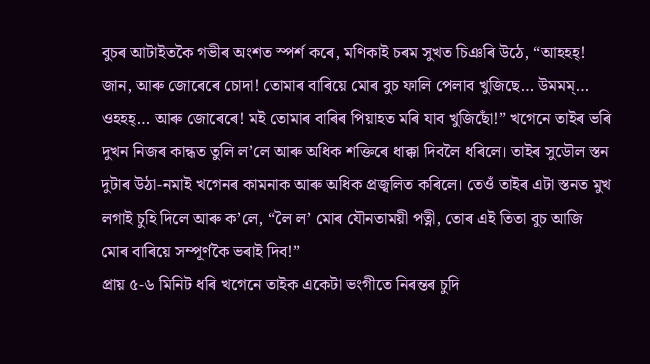বুচৰ আটাইতকৈ গভীৰ অংশত স্পৰ্শ কৰে, মণিকাই চৰম সুখত চিঞৰি উঠে, “আহহহ্! জান, আৰু জোৰেৰে চোদা! তোমাৰ বাৰিয়ে মোৰ বুচ ফালি পেলাব খুজিছে… উমমম্… ওহহহ্… আৰু জোৰেৰে! মই তোমাৰ বাৰিৰ পিয়াহত মৰি যাব খুজিছোঁ!” খগেনে তাইৰ ভৰি দুখন নিজৰ কান্ধত তুলি ল’লে আৰু অধিক শক্তিৰে ধাক্কা দিবলৈ ধৰিলে। তাইৰ সুডৌল স্তন দুটাৰ উঠা-নমাই খগেনৰ কামনাক আৰু অধিক প্ৰজ্বলিত কৰিলে। তেওঁ তাইৰ এটা স্তনত মুখ লগাই চুহি দিলে আৰু ক’লে, “লৈ ল’ মোৰ যৌনতাময়ী পত্নী, তোৰ এই তিতা বুচ আজি মোৰ বাৰিয়ে সম্পূৰ্ণকৈ ভৰাই দিব!”
প্ৰায় ৫-৬ মিনিট ধৰি খগেনে তাইক একেটা ভংগীতে নিৰন্তৰ চুদি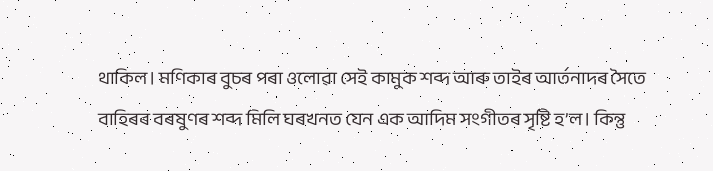থাকিল। মণিকাৰ বুচৰ পৰা ওলোৱা সেই কামুক শব্দ আৰু তাইৰ আৰ্তনাদৰ সৈতে বাহিৰৰ বৰষুণৰ শব্দ মিলি ঘৰখনত যেন এক আদিম সংগীতৰ সৃষ্টি হ’ল। কিন্তু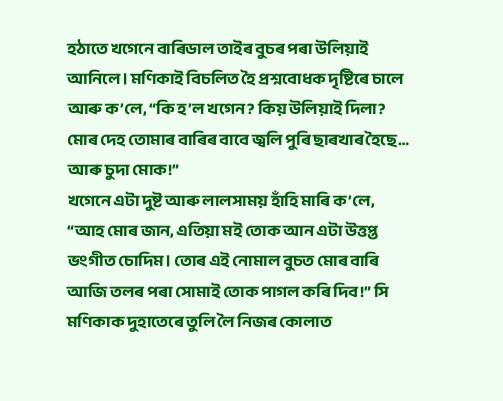হঠাতে খগেনে বাৰিডাল তাইৰ বুচৰ পৰা উলিয়াই আনিলে। মণিকাই বিচলিত হৈ প্ৰশ্নবোধক দৃষ্টিৰে চালে আৰু ক’লে, “কি হ’ল খগেন? কিয় উলিয়াই দিলা? মোৰ দেহ তোমাৰ বাৰিৰ বাবে জ্বলি পুৰি ছাৰখাৰ হৈছে… আৰু চুদা মোক!”
খগেনে এটা দুষ্ট আৰু লালসাময় হাঁহি মাৰি ক’লে, “আহ মোৰ জান, এতিয়া মই তোক আন এটা উত্তপ্ত ভংগীত চোদিম। তোৰ এই নোমাল বুচত মোৰ বাৰি আজি তলৰ পৰা সোমাই তোক পাগল কৰি দিব!” সি মণিকাক দুহাতেৰে তুলি লৈ নিজৰ কোলাত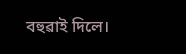বহুৱাই দিলে।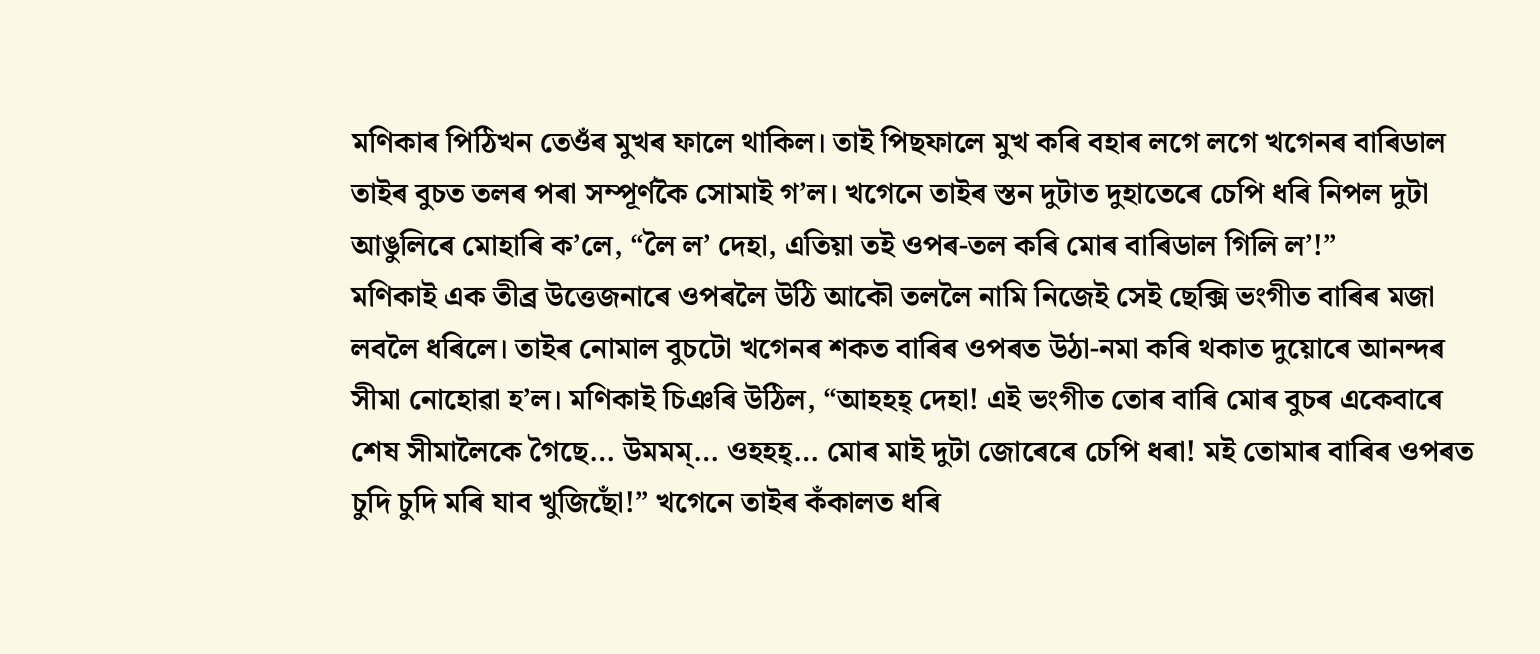মণিকাৰ পিঠিখন তেওঁৰ মুখৰ ফালে থাকিল। তাই পিছফালে মুখ কৰি বহাৰ লগে লগে খগেনৰ বাৰিডাল তাইৰ বুচত তলৰ পৰা সম্পূৰ্ণকৈ সোমাই গ’ল। খগেনে তাইৰ স্তন দুটাত দুহাতেৰে চেপি ধৰি নিপল দুটা আঙুলিৰে মোহাৰি ক’লে, “লৈ ল’ দেহা, এতিয়া তই ওপৰ-তল কৰি মোৰ বাৰিডাল গিলি ল’!”
মণিকাই এক তীব্ৰ উত্তেজনাৰে ওপৰলৈ উঠি আকৌ তললৈ নামি নিজেই সেই ছেক্সি ভংগীত বাৰিৰ মজা লবলৈ ধৰিলে। তাইৰ নোমাল বুচটো খগেনৰ শকত বাৰিৰ ওপৰত উঠা-নমা কৰি থকাত দুয়োৰে আনন্দৰ সীমা নোহোৱা হ’ল। মণিকাই চিঞৰি উঠিল, “আহহহ্ দেহা! এই ভংগীত তোৰ বাৰি মোৰ বুচৰ একেবাৰে শেষ সীমালৈকে গৈছে… উমমম্… ওহহহ্… মোৰ মাই দুটা জোৰেৰে চেপি ধৰা! মই তোমাৰ বাৰিৰ ওপৰত চুদি চুদি মৰি যাব খুজিছোঁ!” খগেনে তাইৰ কঁকালত ধৰি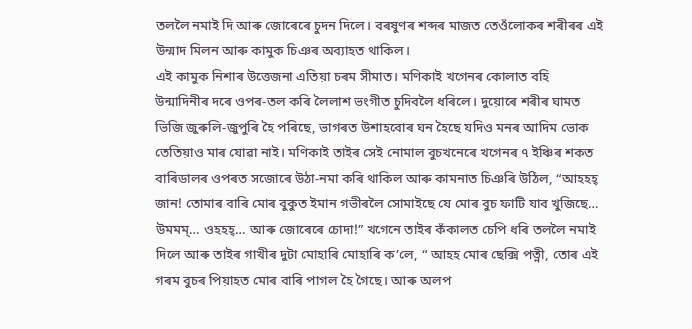তললৈ নমাই দি আৰু জোৰেৰে চুদন দিলে। বৰষুণৰ শব্দৰ মাজত তেওঁলোকৰ শৰীৰৰ এই উন্মাদ মিলন আৰু কামুক চিঞৰ অব্যাহত থাকিল।
এই কামুক নিশাৰ উত্তেজনা এতিয়া চৰম সীমাত। মণিকাই খগেনৰ কোলাত বহি উন্মাদিনীৰ দৰে ওপৰ-তল কৰি লৈলাশ ভংগীত চুদিবলৈ ধৰিলে। দুয়োৰে শৰীৰ ঘামত ভিজি জুৰুলি-জুপুৰি হৈ পৰিছে, ভাগৰত উশাহবোৰ ঘন হৈছে যদিও মনৰ আদিম ভোক তেতিয়াও মাৰ যোৱা নাই। মণিকাই তাইৰ সেই নোমাল বুচখনেৰে খগেনৰ ৭ ইঞ্চিৰ শকত বাৰিডালৰ ওপৰত সজোৰে উঠা-নমা কৰি থাকিল আৰু কামনাত চিঞৰি উঠিল, “আহহহ্ জান! তোমাৰ বাৰি মোৰ বুকুত ইমান গভীৰলৈ সোমাইছে যে মোৰ বুচ ফাটি যাব খুজিছে… উমমম্… ওহহহ্… আৰু জোৰেৰে চোদা!” খগেনে তাইৰ কঁকালত চেপি ধৰি তললৈ নমাই দিলে আৰু তাইৰ গাখীৰ দুটা মোহাৰি মোহাৰি ক’লে, “ আহহ মোৰ ছেক্সি পত্নী, তোৰ এই গৰম বুচৰ পিয়াহত মোৰ বাৰি পাগল হৈ গৈছে। আৰু অলপ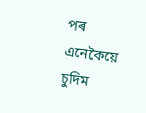পৰ এনেকৈয়ে চুদিম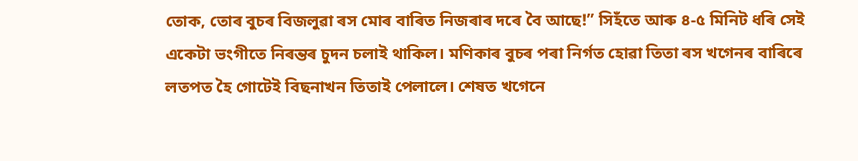তোক, তোৰ বুচৰ বিজলুৱা ৰস মোৰ বাৰিত নিজৰাৰ দৰে বৈ আছে!” সিহঁতে আৰু ৪-৫ মিনিট ধৰি সেই একেটা ভংগীতে নিৰন্তৰ চুদন চলাই থাকিল। মণিকাৰ বুচৰ পৰা নিৰ্গত হোৱা তিতা ৰস খগেনৰ বাৰিৰে লতপত হৈ গোটেই বিছনাখন তিতাই পেলালে। শেষত খগেনে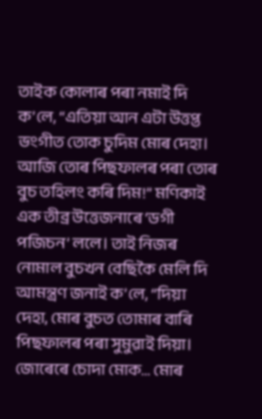তাইক কোলাৰ পৰা নমাই দি ক’লে, “এতিয়া আন এটা উত্তপ্ত ভংগীত তোক চুদিম মোৰ দেহা। আজি তোৰ পিছফালৰ পৰা তোৰ বুচ তহিলং কৰি দিম!” মণিকাই এক তীব্ৰ উত্তেজনাৰে ‘ডগী পজিচন’ ললে। তাই নিজৰ নোমাল বুচখন বেছিকৈ মেলি দি আমন্ত্ৰণ জনাই ক’লে, “দিয়া দেহা, মোৰ বুচত তোমাৰ বাৰি পিছফালৰ পৰা সুমুৱাই দিয়া। জোৰেৰে চোদা মোক… মোৰ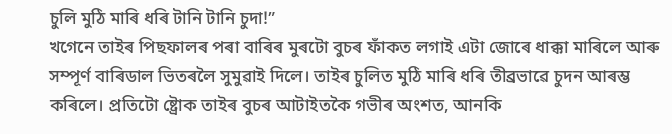চুলি মুঠি মাৰি ধৰি টানি টানি চুদা!”
খগেনে তাইৰ পিছফালৰ পৰা বাৰিৰ মুৰটো বুচৰ ফাঁকত লগাই এটা জোৰে ধাক্কা মাৰিলে আৰু সম্পূৰ্ণ বাৰিডাল ভিতৰলৈ সুমুৱাই দিলে। তাইৰ চুলিত মুঠি মাৰি ধৰি তীব্ৰভাৱে চুদন আৰম্ভ কৰিলে। প্ৰতিটো ষ্ট্ৰোক তাইৰ বুচৰ আটাইতকৈ গভীৰ অংশত, আনকি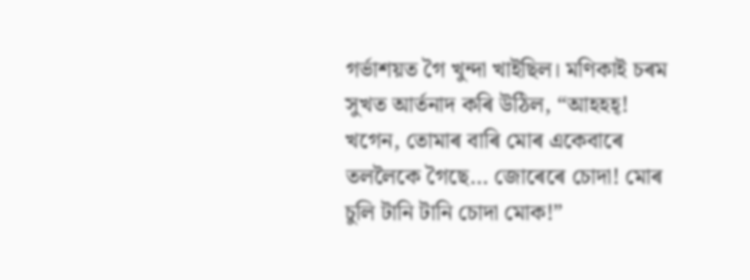গৰ্ভাশয়ত গৈ খুন্দা খাইছিল। মণিকাই চৰম সুখত আৰ্তনাদ কৰি উঠিল, “আহহহ্! খগেন, তোমাৰ বাৰি মোৰ একেবাৰে তললৈকে গৈছে… জোৰেৰে চোদা! মোৰ চুলি টানি টানি চোদা মোক!”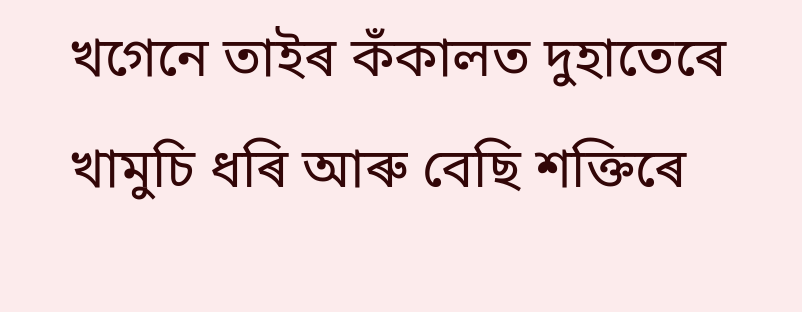খগেনে তাইৰ কঁকালত দুহাতেৰে খামুচি ধৰি আৰু বেছি শক্তিৰে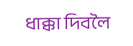ধাক্কা দিবলৈ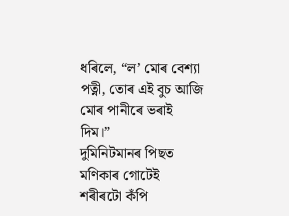ধৰিলে, “ল’ মোৰ বেশ্যা পত্নী, তোৰ এই বুচ আজি মোৰ পানীৰে ভৰাই দিম।”
দুমিনিটমানৰ পিছত মণিকাৰ গোটেই শৰীৰটো কঁপি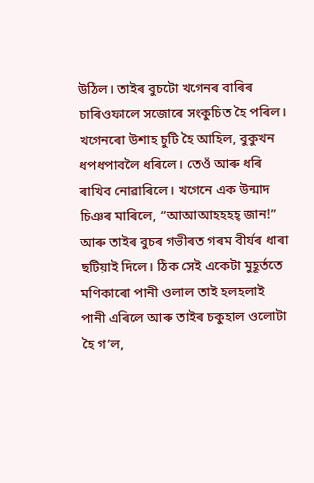উঠিল। তাইৰ বুচটো খগেনৰ বাৰিৰ চাৰিওফালে সজোৰে সংকুচিত হৈ পৰিল। খগেনৰো উশাহ চুটি হৈ আহিল, বুকুখন ধপধপাবলৈ ধৰিলে। তেওঁ আৰু ধৰি ৰাখিব নোৱাৰিলে। খগেনে এক উন্মাদ চিঞৰ মাৰিলে, “আআআহহহহ্ জান!” আৰু তাইৰ বুচৰ গভীৰত গৰম বীৰ্যৰ ধাৰা ছটিয়াই দিলে। ঠিক সেই একেটা মুহূৰ্ততে মণিকাৰো পানী ওলাল তাই হলহলাই পানী এৰিলে আৰু তাইৰ চকুহাল ওলোটা হৈ গ’ল,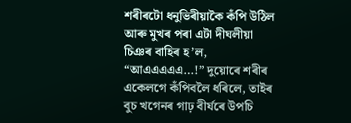শৰীৰটো ধনুভিৰীয়াকৈ কঁপি উঠিল আৰু মুখৰ পৰা এটা দীঘলীয়া চিঞৰ বাহিৰ হ’ল, “আএএএএএ…!” দুয়োৰে শৰীৰ একেলগে কঁপিবলৈ ধৰিলে, তাইৰ বুচ খগেনৰ গাঢ় বীৰ্যৰে উপচি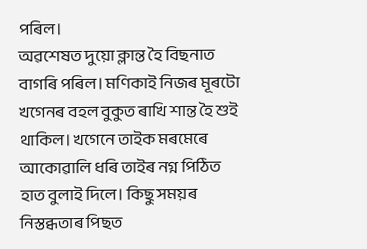পৰিল।
অৱশেষত দুয়ো ক্লান্ত হৈ বিছনাত বাগৰি পৰিল। মণিকাই নিজৰ মূৰটো খগেনৰ বহল বুকুত ৰাখি শান্ত হৈ শুই থাকিল। খগেনে তাইক মৰমেৰে আকোৱালি ধৰি তাইৰ নগ্ন পিঠিত হাত বুলাই দিলে। কিছু সময়ৰ নিস্তব্ধতাৰ পিছত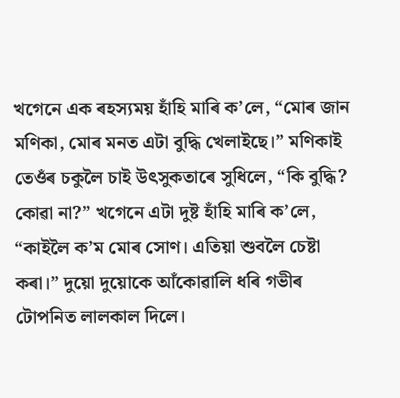খগেনে এক ৰহস্যময় হাঁহি মাৰি ক’লে, “মোৰ জান মণিকা, মোৰ মনত এটা বুদ্ধি খেলাইছে।” মণিকাই তেওঁৰ চকুলৈ চাই উৎসুকতাৰে সুধিলে, “কি বুদ্ধি? কোৱা না?” খগেনে এটা দুষ্ট হাঁহি মাৰি ক’লে, “কাইলৈ ক’ম মোৰ সোণ। এতিয়া শুবলৈ চেষ্টা কৰা।” দুয়ো দুয়োকে আঁকোৱালি ধৰি গভীৰ টোপনিত লালকাল দিলে।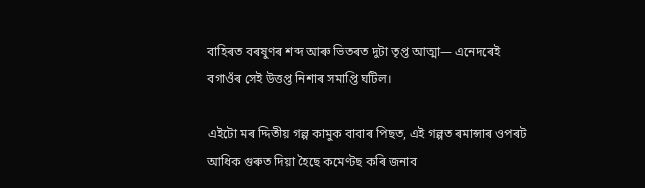বাহিৰত বৰষুণৰ শব্দ আৰু ভিতৰত দুটা তৃপ্ত আত্মা— এনেদৰেই বগাওঁৰ সেই উত্তপ্ত নিশাৰ সমাপ্তি ঘটিল।

এইটো মৰ দ্দিতীয় গল্প কামুক বাবাৰ পিছত, এই গল্পত ৰমান্সাৰ ওপৰট আধিক গুৰুত দিয়া হৈছে কমেণ্টছ কৰি জনাব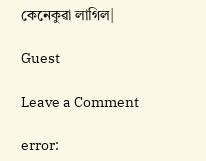কেনেকুৱা লাগিল|

Guest

Leave a Comment

error: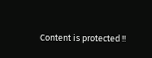Content is protected !!